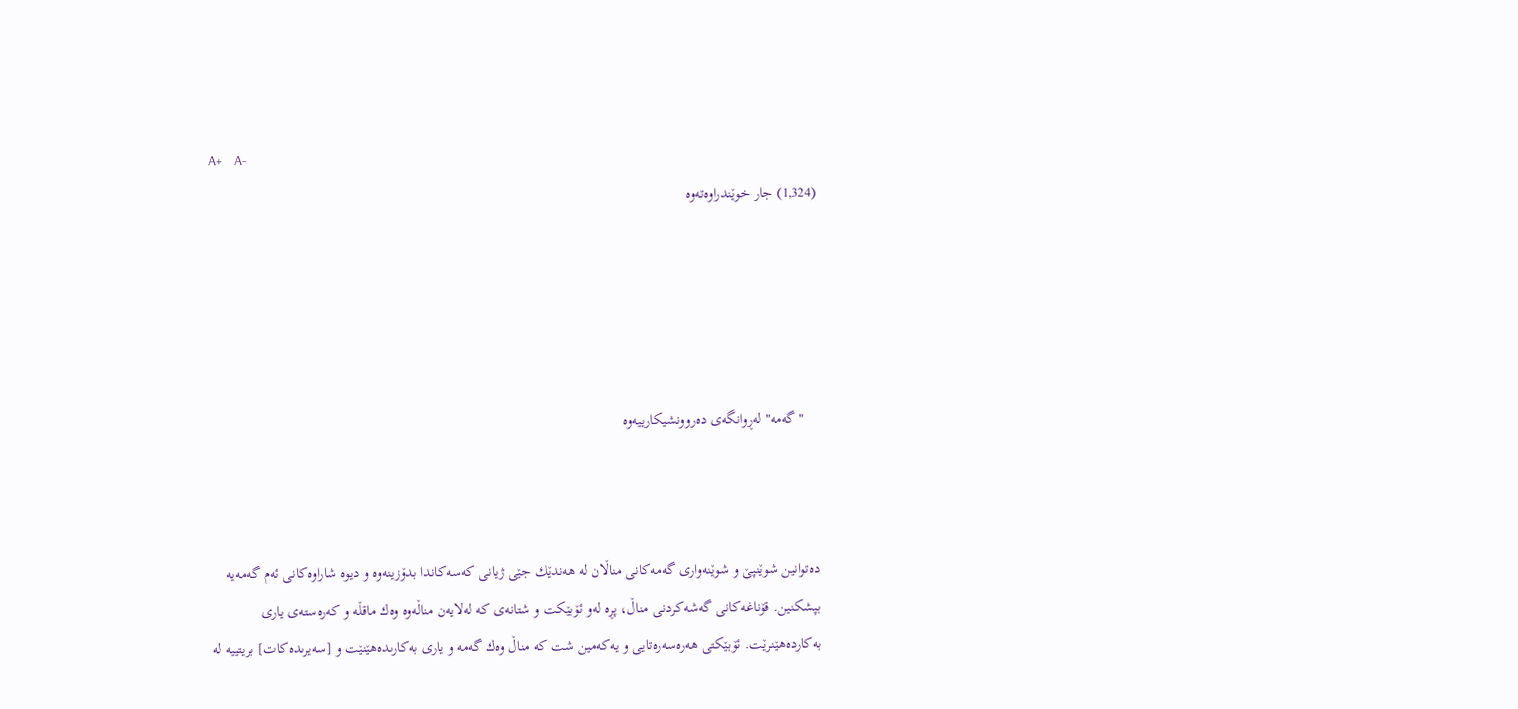A+    A-
(1,324) جار خوێندراوەتەوە





    "گه‌مه‌" له‌ڕوانگه‌ى ده‌روونشيكارييه‌وه‌



ده‌توانين شوێنپێ و شوێنه‌وارى گه‌مه‌كانى مناڵان له‌ هه‌ندێك جێى ژيانى كه‌سه‌كاندا بدۆزينه‌وه‌ و ديوه‌ شاراوه‌كانى ئه‌م گه‌مه‌يه‌ بپشكنين. قۆناغه‌كانى گه‌شه‌كردنى مناڵ، پڕه‌ له‌و ئۆبێكت و شتانه‌ى كه‌ له‌لايه‌ن مناڵه‌وه‌ وه‌ك ماقڵه‌ و كه‌ره‌سته‌ى يارى به‌كارده‌هێنرێت. ئۆبێكتى هه‌ره‌سه‌ره‌تايى و يه‌كه‌مين شت كه‌ مناڵ وه‌ك گه‌مه‌ و يارى به‌كارىده‌هێنێت و [سه‌يرىده‌كات] بريتييه‌ له‌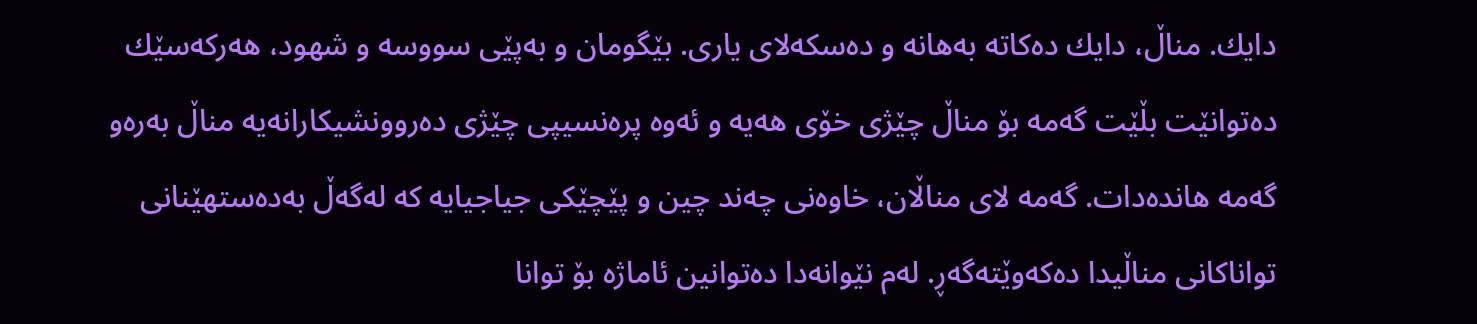دايك. مناڵ، دايك ده‌كاته‌ بەهانە و ده‌سكه‌لاى يارى. بێگومان و به‌پێى سووسە و شهود‌، هه‌ركه‌سێك ده‌توانێت بڵێت گه‌مه‌ بۆ مناڵ چێژى خۆى هه‌يه‌ و ئه‌وه‌ پره‌نسيپى چێژى ده‌روونشيكارانه‌يه‌‌ مناڵ به‌ره‌و گه‌مه‌ هانده‌دات. گه‌مه‌ لاى مناڵان، خاوه‌نى چه‌ند چين و پێچێكى جياجيايه‌ كه‌ له‌گه‌ڵ به‌ده‌ستهێنانى تواناكانى مناڵيدا ده‌كه‌وێته‌گه‌ڕ. له‌م نێوانه‌دا ده‌توانين ئاماژه‌ بۆ توانا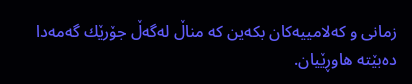زمانى و كه‌لامييه‌كان بكه‌ين كه‌ مناڵ له‌گه‌ڵ جۆرێك گه‌مه‌دا ده‌بێته‌ هاوڕێيان.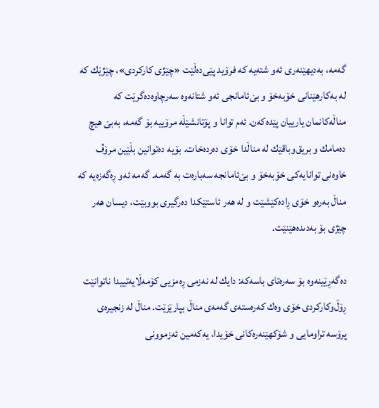گه‌مه‌، به‌ديهێنه‌رى ئه‌و شته‌يه‌ كه‌ فرۆيد پێى‌ده‌ڵێت «چێژى كاركردى»، چێژێك كه‌ له‌ به‌كارهێنانى خۆبه‌خۆ و بێ‌ئامانجى ئه‌و شتانه‌وه‌ سه‌رچاوەده‌گرێت كه‌ مناڵه‌كانمان يارييان پێده‌كه‌ن. ئه‌م توانا و پۆتانشێڵه‌ مرۆييه‌ بۆ گه‌مه‌، به‌بێ هيچ ده‌مامك و بريق‌وباقێك له‌ مناڵدا خۆى ده‌رده‌خات. بۆيه‌ ده‌توانين بڵێين مرۆڤ خاوه‌نى توانايه‌كى خۆبه‌خۆ و بێ‌ئامانجه‌ سه‌باره‌ت به‌ گه‌مه‌. گه‌مه‌ ئه‌و ڕه‌گه‌زه‌يه‌ كه‌ مناڵ به‌ره‌و خۆى ڕاده‌كێشێت و له‌ هه‌ر ئاستێكدا ده‌رگيرى بووبێت، ديسان هه‌ر چێژى بۆ به‌دىده‌هێنێت‌.

ده‌گه‌ڕێينه‌وه‌ بۆ سه‌ره‌تاى باسه‌كه‌: دايك له‌ نه‌زمى ڕه‌مزيى كۆمه‌ڵايه‌تيیدا ناتوانێت ڕۆڵ‌وكاركردى خۆى وه‌ك کەرەستەی گه‌مه‌ى مناڵ بپارێزێت. مناڵ له‌ زنجيره‌ى پرۆسه‌ تراومايى و شۆكهێنه‌ره‌كانى خۆيدا، يه‌كه‌مين ئه‌زموونى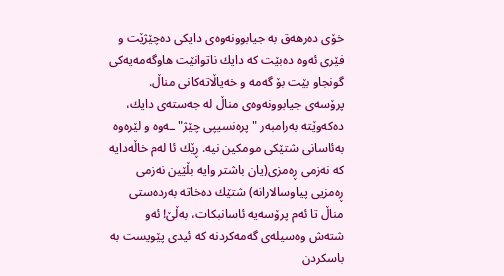خۆى ده‌رهه‌ق به‌ جيابوونه‌وه‌ى دايكى ده‌چێژێت و فێرى ئه‌وه‌ ده‌بێت كه‌ دايك ناتوانێت هاوگه‌مه‌يه‌كى گونجاو بێت بۆ گه‌مه‌ و خه‌ياڵاته‌كانى مناڵ. پرۆسه‌ى جيابوونه‌وه‌ى مناڵ له‌ جه‌سته‌ى دايك، ده‌كه‌وێته‌ به‌رامبه‌ر "پره‌نسيپى چێژ"ـه‌وه‌ و لێره‌وه‌ به‌ئاسانى شتێكى مومكين نيه‌. ڕێك ئا له‌م خاڵه‌دايه‌ كه‌ نه‌زمى ڕه‌مزى(يان باشتر وايه‌ بڵێين نه‌زمى ڕه‌مزيى پياوسالارانه‌) شتێك ده‌خاته‌ به‌رده‌ستى مناڵ تا ئه‌م پرۆسه‌يه‌ ئاسانبكات، به‌ڵێ! ئه‌و شته‌ش وه‌سيله‌ى گه‌مه‌كردنه‌ كه‌ ئيدى پێويست به‌ باسكردن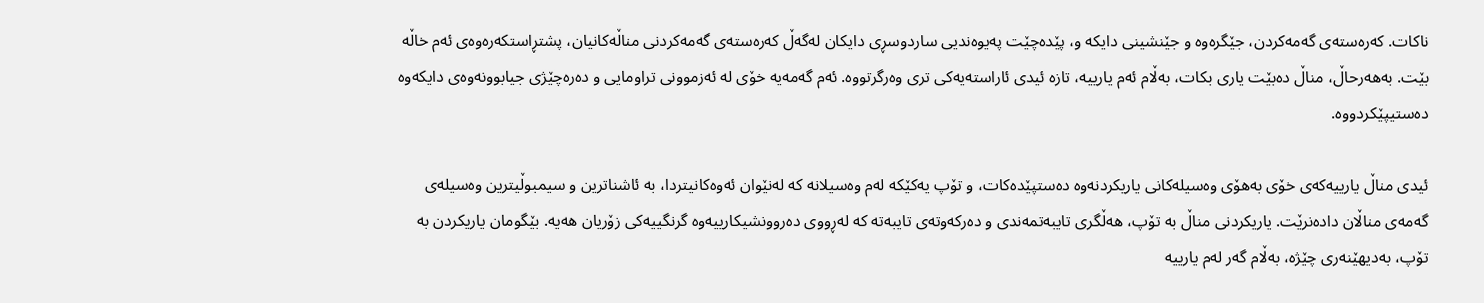ناكات. كەرەستەی گه‌مه‌كردن، جێگره‌وه‌ و جێنشينى دايكه‌ و، پێده‌چێت په‌يوه‌نديى ساردوسڕى دايكان له‌گه‌ڵ كەرەستەی گه‌مه‌كردنى مناڵه‌كانيان، پشتڕاستكه‌ره‌وه‌ى ئه‌م خاڵه‌ بێت. به‌هه‌رحاڵ، مناڵ ده‌بێت يارى بكات، به‌ڵام ئه‌م يارييه‌، تازه‌ ئيدى ئاراسته‌يه‌كى ترى وه‌رگرتووه‌. ئه‌م گه‌مه‌يه‌ خۆى له‌ ئه‌زموونى تراومايى و ده‌ره‌چێژى جيابوونه‌وه‌ى دايكه‌وه‌ ده‌ستیپێكردووه‌.

ئيدى مناڵ يارييه‌كه‌ى خۆى به‌هۆى وه‌سيله‌كانى ياريكردنه‌وه‌ ده‌ستپێده‌كات، و تۆپ يه‌كێكه‌ له‌م وه‌سيلانه‌ كه‌ له‌نێوان ئه‌وه‌كانيتردا، به‌ ئاشناترين و سيمبوڵيترين وه‌سيله‌ى گه‌مه‌ى مناڵان داده‌نرێت. ياريكردنى مناڵ به‌ تۆپ، هه‌ڵگرى تايبه‌تمه‌ندى و ده‌ركه‌وته‌ى تايبه‌ته‌ كه‌ له‌ڕووى ده‌روونشيكارييه‌وه‌ گرنگييه‌كى زۆريان هه‌يه‌. بێگومان ياريكردن به‌ تۆپ، به‌ديهێنه‌رى چێژه‌، به‌ڵام گه‌ر له‌م يارييه‌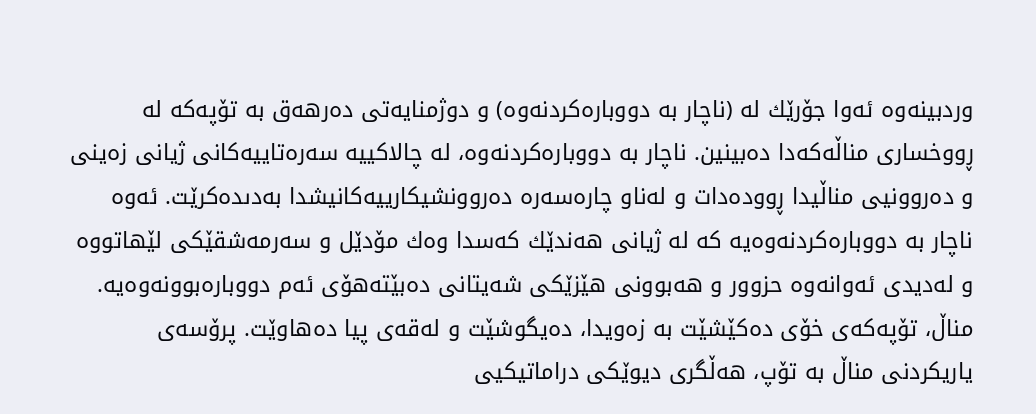وردبينه‌وه‌ ئه‌وا جۆرێك له‌ (ناچار به‌ دووباره‌كردنه‌وه‌‌) و دوژمنايه‌تى ده‌رهه‌ق به‌ تۆپه‌كه‌ له‌ ڕووخسارى مناڵه‌كه‌دا ده‌بينين. ناچار به‌ دووباره‌كردنه‌وه‌، له‌ چالاكييه‌ سه‌ره‌تاييه‌كانى ژيانى زه‌ينى و ده‌روونيى مناڵيدا ڕووده‌دات و له‌ناو چاره‌سه‌ره‌ ده‌روونشيكارييه‌كانيشدا به‌دىده‌كرێت. ئه‌وه‌ ناچار به‌ دووباره‌كردنه‌وه‌يه‌ كه‌ له‌ ژيانى هه‌ندێك كه‌سدا وه‌ك مۆدێل و سه‌رمه‌شقێكى لێهاتووه‌ و له‌ديدى ئه‌وانه‌وه‌ حزوور و هه‌بوونى هێزێكى شه‌يتانى ده‌بێته‌هۆى ئه‌م دووباره‌بوونه‌وه‌يه‌. مناڵ، تۆپه‌كه‌ى خۆى ده‌كێشێت به‌ زه‌ويدا، ده‌يگوشێت و له‌قه‌ى پيا ده‌هاوێت. پرۆسه‌ى ياريكردنى مناڵ به‌ تۆپ، هه‌ڵگرى ديوێكى دراماتيكيى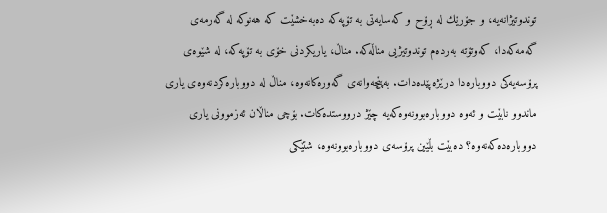توندوتيژانه‌يه،‌ و جۆرێك له‌ ڕۆح و كه‌سايه‌تى به‌ تۆپه‌كه‌ ده‌به‌خشێت كه‌ هه‌نوكه‌ له‌ گه‌رمه‌ى گه‌مه‌كه‌دا، كه‌وتۆته‌ به‌رده‌م توندوتيژيى مناڵه‌كه‌. مناڵ، ياريكردنى خۆى به‌ تۆپه‌كه‌، له‌ شێوه‌ى پرۆسه‌يه‌كى دووباره‌دا درێژه‌پێده‌دات. به‌پێچه‌وانه‌ى گه‌وره‌كانه‌وه‌، مناڵ له‌ دووباره‌كردنه‌وه‌ى يارى ماندوو نابێت و ئه‌وه‌ دووباره‌بوونه‌وه‌كه‌يه‌ چێژ درووستده‌كات. بۆچى مناڵان ئه‌زموونى يارى دووباره‌ده‌كه‌نه‌وه‌؟ ده‌بێت بڵێين پرۆسه‌ى دووباره‌بوونه‌وه‌، شتێكى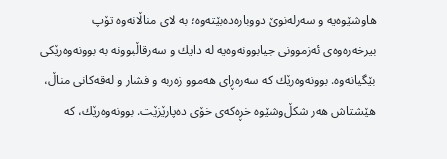هاوشێوه‌يه‌ و سه‌رله‌نوێ دووباره‌ده‌بێته‌وه‌؛ به‌ لاى مناڵانه‌وه‌ تۆپ بيرخه‌ره‌وه‌ى ئه‌زموونى جيابوونه‌وه‌يه‌ له‌ دايك و سه‌رقاڵبوونه‌ به‌ بوونه‌وه‌رێكى بێگيانه‌وه‌. بوونه‌وه‌رێك كه‌ سه‌ره‌ڕاى هه‌موو زه‌ربه‌ و فشار و له‌قه‌كانى مناڵ‌، هێشتاش هه‌ر شكڵ‌وشێوه‌ خڕه‌كه‌ى خۆى ده‌پارێزێت. بوونه‌وه‌رێك، كه‌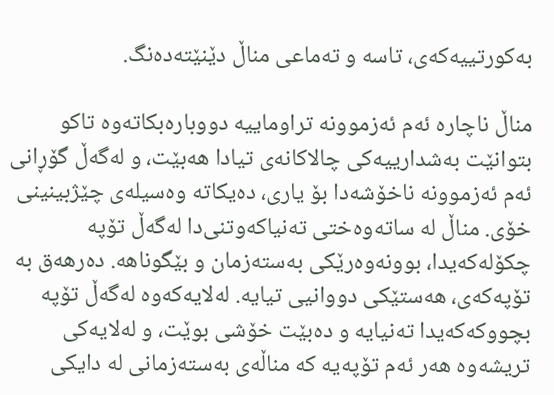به‌كورتييه‌كه‌ى، تاسه‌ و ته‌ماعى مناڵ دێنێته‌ده‌نگ.

مناڵ ناچاره‌ ئه‌م ئه‌زموونه‌ تراوماييه‌ دووباره‌بكاته‌وه‌ تاكو بتوانێت به‌شدارييه‌كى چالاكانه‌ى تيادا هه‌بێت، و له‌گه‌ڵ گۆڕانى ئه‌م ئه‌زموونه‌ ناخۆشه‌دا بۆ يارى، ده‌يكاته‌ وه‌سيله‌ى چێژبينينى خۆى. مناڵ له‌ ساته‌وه‌ختى ته‌نياكه‌وتنی‌دا له‌گه‌ڵ تۆپه‌ چكۆله‌كه‌يدا، بوونه‌وه‌رێكى به‌سته‌زمان و بێگوناهه‌. ده‌رهه‌ق به‌ تۆپه‌كه‌ى، هه‌ستێكى دووانيى تيايه‌. له‌لايه‌كه‌وه‌ له‌گه‌ڵ تۆپه‌ بچووكه‌كه‌يدا ته‌نيايه‌ و ده‌بێت خۆشى بوێت، و له‌لايه‌كى تریشه‌وه‌ هه‌ر ئه‌م تۆپه‌يه‌ كه‌ مناڵه‌ى به‌سته‌زمانى له‌ دايكى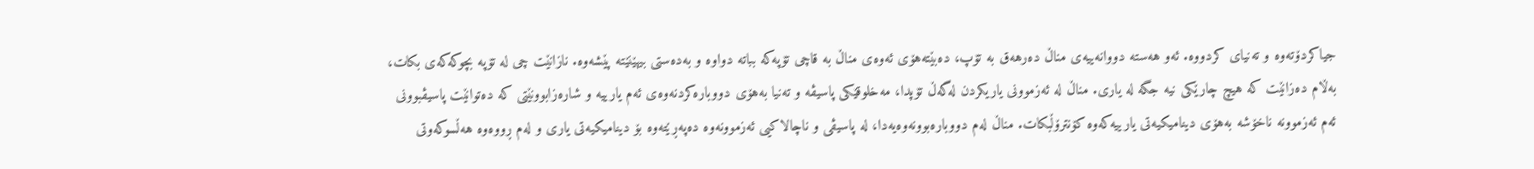جياكردۆته‌وه‌ و ته‌نياى كردووه‌. ئه‌و هه‌سته دووانه‌ييه‌‌ى مناڵ ده‌رهه‌ق به‌ تۆپ، ده‌بێته‌هۆى ئه‌وه‌ى مناڵ به‌ قاچى تۆپه‌كه‌ بباته‌ دواوه‌ و به‌ده‌ستى بيهێنێته‌ پێشه‌وه‌. نازانێت چى له‌ تۆپه‌ بچوكه‌كه‌ى بكات، به‌ڵام ده‌زانێت كه‌ هيچ چارێكى نيه‌ جگه‌ له‌ يارى. مناڵ له‌ ئه‌زموونى ياريكردن له‌گه‌ڵ تۆپدا، مه‌خلوقێكى پاسيڤه‌ و ته‌نيا به‌هۆى دووباره‌كردنه‌وه‌ى ئه‌م يارييه‌ و شاره‌زابوونێتى كه‌ ده‌توانێت پاسيڤبوونى ئه‌م ئه‌زموونه‌ ناخۆشه‌ به‌هۆى ديناميكيه‌تى يارييه‌كه‌وه‌ كۆنترۆڵبكات. مناڵ له‌م دووباره‌بوونه‌وه‌يه‌دا، له‌ پاسيڤى و ناچالاكيى ئه‌زموونه‌وه‌ ده‌په‌ڕێته‌وه‌ بۆ ديناميكيه‌تى يارى و له‌م ڕووه‌وه‌ هه‌ڵسوكه‌وتى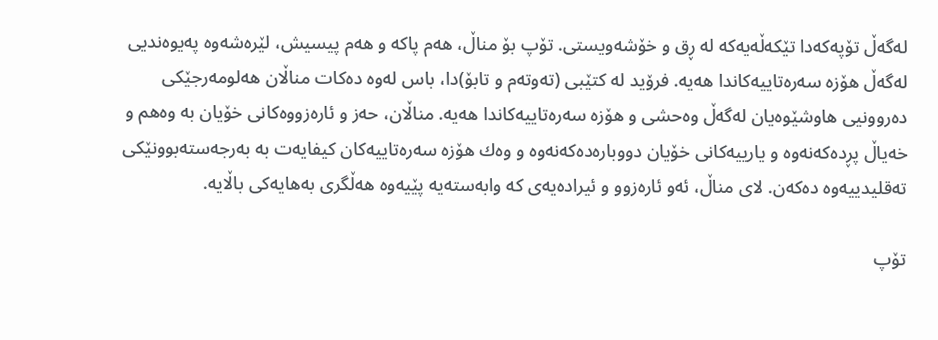له‌گه‌ڵ تۆپه‌كه‌دا تێكه‌ڵه‌يه‌كه‌ له‌ ڕق و خۆشه‌ويستى. تۆپ بۆ مناڵ، هه‌م پاكه‌ و هه‌م پیسیش، لێره‌شه‌وه‌ په‌يوه‌نديى له‌گه‌ڵ هۆزه‌ سه‌ره‌تاييه‌كاندا هه‌يه‌. فرۆيد له‌ كتێبى (ته‌وته‌م و تابۆ)دا، باس له‌وه‌ ده‌كات مناڵان هه‌لومه‌رجێكى ده‌روونيى هاوشێوه‌يان له‌گه‌ڵ وه‌حشى و هۆزه‌ سه‌ره‌تاييه‌كاندا هه‌يه‌. مناڵان، حه‌ز و ئاره‌زووه‌كانى خۆيان به‌ وه‌هم و خه‌ياڵ پڕده‌كه‌نه‌وه‌ و يارييه‌كانى خۆيان دووباره‌ده‌كه‌نه‌وه‌ و وه‌ك هۆزه‌ سه‌ره‌تاييه‌كان كيفايه‌ت به‌ به‌رجه‌سته‌بوونێكى ته‌قليدييه‌وه‌ ده‌كه‌ن. لاى مناڵ، ئه‌و ئاره‌زوو و ئيراده‌يه‌ى كه‌ وابه‌سته‌يه پێيه‌وه‌ هه‌ڵگرى به‌هايه‌كى باڵايه‌.

تۆپ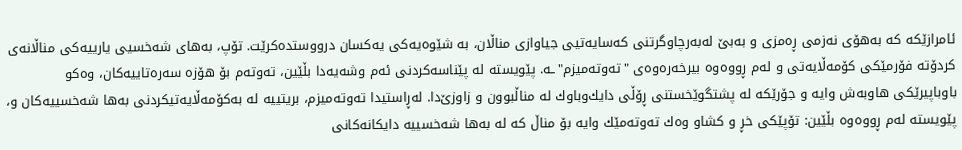ئامرازێكه‌ كه‌ به‌هۆى نه‌زمى ڕه‌مزى و به‌بێ له‌به‌رچاوگرتنى كه‌سايه‌تيى جياوازى مناڵان، به‌ شێوه‌يه‌كى يه‌كسان درووستده‌كرێت. تۆپ، به‌هاى شه‌خسيى يارييه‌كى مناڵانه‌ى كردۆته‌ فۆرمێكى كۆمه‌ڵايه‌تى و‌ له‌م ڕووه‌وه‌ بيرخه‌ره‌وه‌ى "ته‌وته‌ميزم"ـه‌. پێويسته‌ له‌ پێناسه‌كردنى ئه‌م وشه‌يه‌دا بڵێين، ته‌وته‌م بۆ هۆزه‌ سه‌ره‌تاييه‌كان، وه‌كو باوباپيرێكى هاوبه‌ش وايه‌ و جۆرێكه‌ له‌ پشتگوێخستنى ڕۆڵى دايك‌وباوك له‌ مناڵبوون و زاوزێ‌دا. له‌ڕاستيدا ته‌وته‌ميزم، بريتييه‌ له‌ به‌كۆمه‌ڵايه‌تيكردنى به‌ها شه‌خسييه‌كان و، پێويسته‌ له‌م ڕووه‌وه‌ بڵێين: تۆپێكى خڕ و كشاو وه‌ك ته‌وته‌مێك وايه‌ بۆ مناڵ كه‌ له‌ به‌ها شه‌خسييه‌ دايكانه‌كانى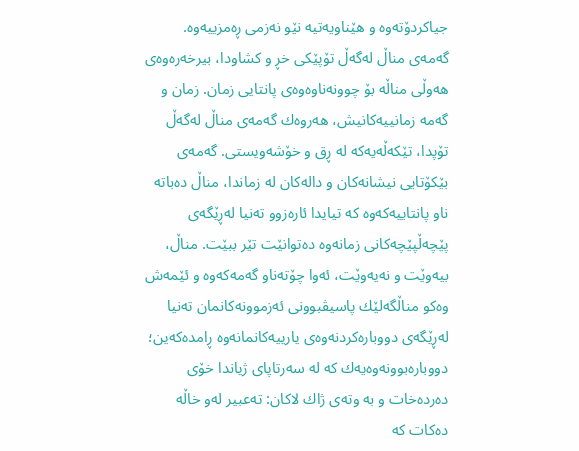جياكردۆته‌وه‌ و هێناويه‌تيه‌ نێو نه‌زمى ڕه‌مزييه‌وه‌. گه‌مه‌ى مناڵ له‌گه‌ڵ تۆپێكى خڕ و كشاودا، بيرخه‌ره‌وه‌ى هه‌وڵى مناڵه‌ بۆ چوونه‌ناوه‌وه‌ى پانتايى زمان. زمان و گه‌مه‌ زمانييه‌كانيش، هه‌روه‌ك گه‌مه‌ى مناڵ له‌گه‌ڵ تۆپدا، تێكه‌ڵه‌يه‌كه‌ له‌ ڕق و خۆشه‌ويستى. گه‌مه‌ى بێكۆتايى نيشانه‌كان و داله‌كان له‌ زماندا، مناڵ ده‌باته‌ ناو پانتاييه‌كه‌وه‌ كه‌ تيايدا ئاره‌زوو ته‌نيا له‌ڕێگه‌ى پێچه‌ڵپێچه‌كانى زمانه‌وه‌ ده‌توانێت تێر ببێت. مناڵ، بيه‌وێت و نه‌يه‌وێت، ئه‌وا چۆته‌ناو گه‌مه‌كه‌وه‌ و ئێمه‌ش وه‌كو مناڵگه‌لێك پاسيڤبوونى ئه‌زموونه‌كانمان ته‌نيا له‌ڕێگه‌ى دووباره‌كردنه‌وه‌ى يارييه‌كانمانه‌وه‌ ڕامده‌كه‌ين؛ دووباره‌بوونه‌وه‌يه‌ك كه‌ له‌ سه‌رتاپاى ژياندا خۆى ده‌رده‌خات و به‌ وته‌ى ژاك لاكان: ته‌عبير له‌و خاڵه‌ ده‌كات كه‌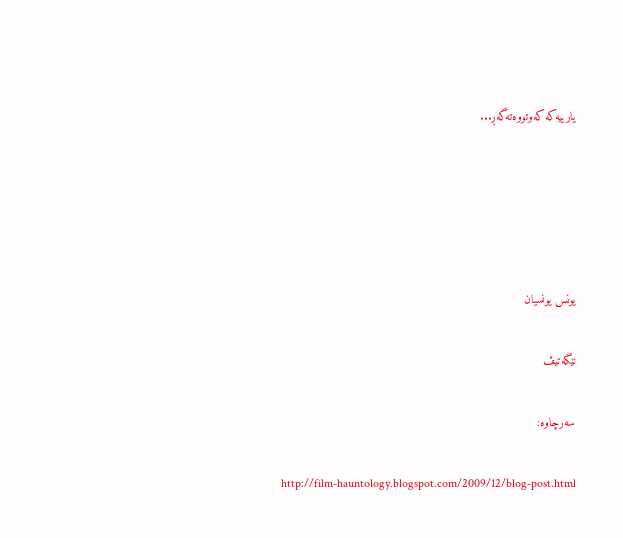يارييه‌كه‌ كه‌وتووەته‌گه‌ڕ...





يونس يونسيان

نێگەتیڤ

سه‌رچاوه‌:

   http://film-hauntology.blogspot.com/2009/12/blog-post.html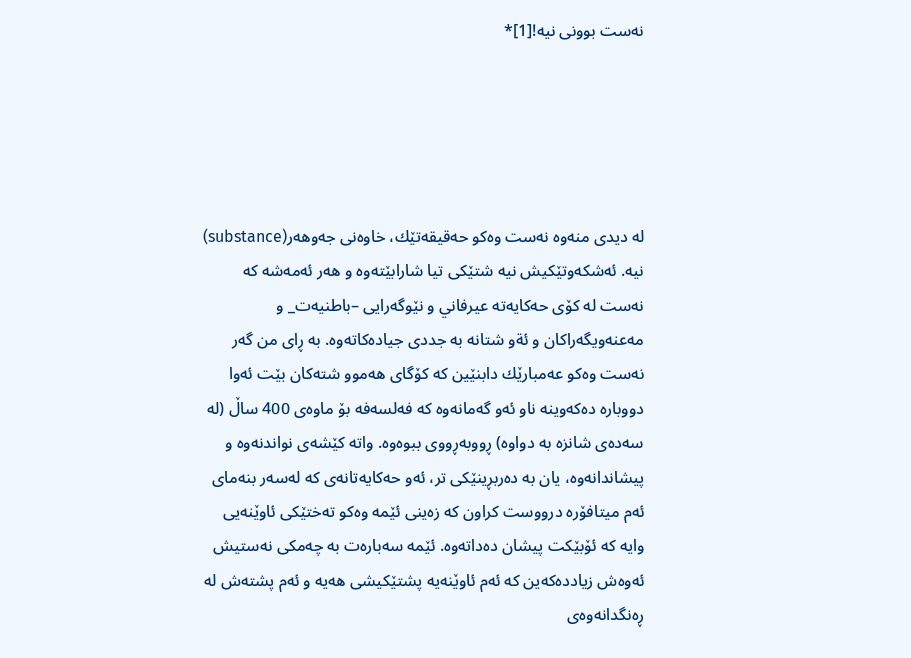نەست بوونى نيە![1]*





له‌ ديدى منه‌وه‌ نه‌ست وه‌كو حه‌قيقه‌تێك، خاوه‌نى جه‌وهه‌ر(substance) نيه‌. ئه‌شكه‌وتێكيش نيه‌ شتێكى تيا شارابێته‌وه‌ و هه‌ر ئه‌مه‌شه‌ كه‌ نه‌ست له‌ كۆى حه‌كايه‌ته‌ عيرفاني و نێوگه‌رايى –باطنيه‌ت_ و مه‌عنه‌ويگه‌راكان و ئةو شتانه‌ به‌ جددى جياده‌كاته‌وه‌. به‌ ڕاى من گه‌ر نه‌ست وه‌كو عه‌مبارێك دابنێين كه‌ كۆگاى هه‌موو شته‌كان بێت ئه‌وا دووباره‌ ده‌كه‌وينه‌ ناو ئه‌و گه‌مانه‌وه‌ كه‌ فه‌لسه‌فه‌ بۆ ماوه‌ى 400 ساڵ (له‌ سه‌ده‌ى شانزه‌ به‌ دواوه‌) ڕووبه‌ڕووى ببوه‌وه‌. واته‌ كێشه‌ى نواندنه‌وه‌ و پيشاندانه‌وه‌، يان به‌ ده‌ربڕينێكى تر، ئه‌و حه‌كايه‌تانه‌ى كه‌ له‌سه‌ر بنه‌ماى ئه‌م ميتافۆره‌ درووست كراون كه‌ زه‌ينى ئێمه‌ وه‌كو ته‌ختێكى ئاوێنه‌يى وايه‌ كه‌ ئۆبێكت پيشان ده‌داته‌وه‌. ئێمه‌ سه‌باره‌ت به‌ چه‌مكى نه‌ستيش ئه‌وه‌ش زيادده‌كه‌ين كه‌ ئه‌م ئاوێنه‌يه‌ پشتێكيشى هه‌يه‌ و ئه‌م پشته‌ش له‌ ڕه‌نگدانه‌وه‌ى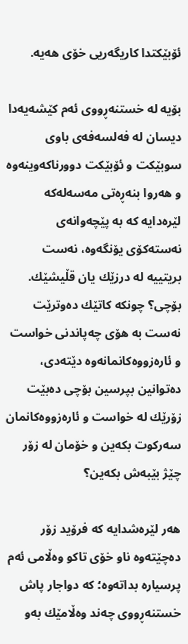ئۆبێكتدا كاريگه‌ريى خۆى هه‌يه‌.

بۆيه‌ له‌ خستنه‌ڕووى ئه‌م كێشه‌يه‌دا ديسان له‌ فه‌لسه‌فه‌ى باوى سوبێكت و ئۆبێكت دوورناكه‌وينه‌وه‌ و هه‌روا بنه‌ڕه‌تى مه‌سه‌له‌كه‌ لێره‌دايه‌ كه‌ به‌ پێچه‌وانه‌ى نه‌سته‌كۆى يۆنگه‌وه‌، نه‌ست بريتييه‌ له‌ درزێك يان قڵيشێك. بۆچى؟ چونكه‌ كاتێك ده‌وترێت نه‌ست به‌ هۆى چه‌پاندنى خواست و ئاره‌زووه‌كانمانه‌وه‌ دێته‌دى، ده‌توانين بپرسين بۆچى ده‌بێت زۆرێك له‌ خواست و ئاره‌زووه‌كانمان سه‌ركوت بكه‌ين و خۆمان له‌ زۆر چێژ بێبه‌ش بكه‌ين؟

هه‌ر لێره‌شدايه‌ كه‌ فرۆيد زۆر ده‌چێته‌وه‌ ناو خۆى تاكو وه‌ڵامى ئه‌م پرسياره‌ بداته‌وه؛‌ كه‌ دواجار پاش خستنه‌ڕووى چه‌ند وه‌ڵامێك به‌و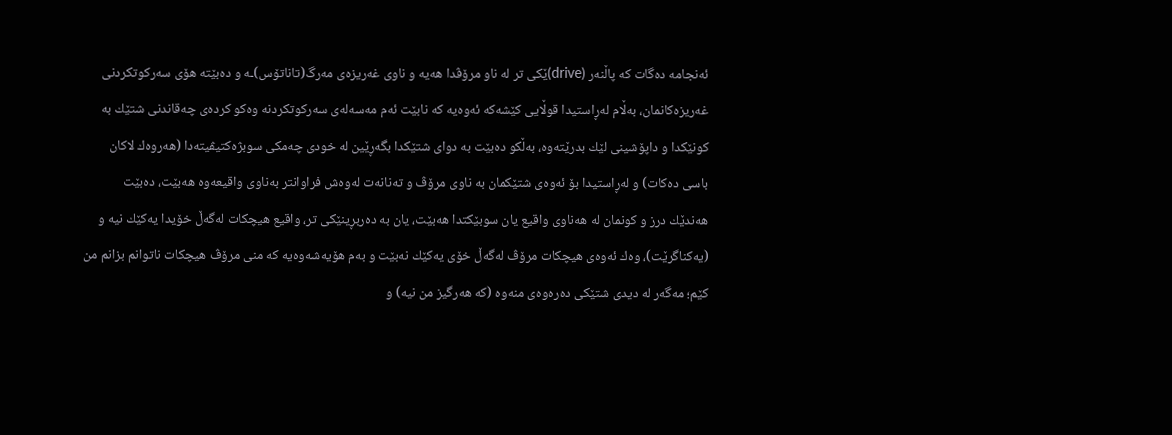ئه‌نجامه‌ ده‌گات كه‌ پاڵنه‌ر (drive)ێكى تر له‌ ناو مرۆڤدا هه‌يه‌ و ناوى غه‌ريزه‌ى مه‌رگ(تاناتۆس)ـه‌ و ده‌بێته‌ هۆى سه‌ركوتكردنى غه‌ريزه‌كانمان، به‌ڵام له‌ڕاستيدا قوڵايى كێشه‌كه ئه‌وه‌يه‌ كه‌ نابێت ئه‌م مه‌سه‌له‌ى سه‌ركوتكردنه‌ وه‌كو كرده‌ى چه‌قاندنى شتێك به‌ كونێكدا و داپۆشينى لێك بدرێته‌وه،‌ به‌ڵكو ده‌بێت به‌ دواى شتێكدا بگه‌ڕێين له‌ خودى چه‌مكى سوبژه‌كتيڤيته‌دا (هه‌روه‌ك لاكان باسى ده‌كات) و له‌ڕاستيدا بۆ ئه‌وه‌ى شتێكمان به‌ ناوى مرۆڤ و ته‌نانه‌ت له‌وه‌ش فراوانتر به‌ناوى واقيعه‌وه‌ هه‌بێت، ده‌بێت هه‌ندێك درز و كونمان له‌ هه‌ناوى واقيع يان سوبێكتدا هه‌بێت، يان به‌ ده‌ربڕينێكى تر، واقيع هيچكات له‌گه‌ڵ خۆيدا يه‌كێك نيه و (يه‌كناگرێت)، وه‌ك ئه‌وه‌ى هيچكات مرۆڤ له‌گه‌ڵ خۆى يه‌كێك نه‌بێت و به‌م هۆيه‌شه‌وه‌يه‌ كه‌ منى مرۆڤ هيچكات ناتوانم بزانم من كێم؛ مه‌گه‌ر له‌ ديدى شتێكى ده‌ره‌وه‌ى منه‌وه‌ (كه‌ هه‌رگيز من نيه‌) و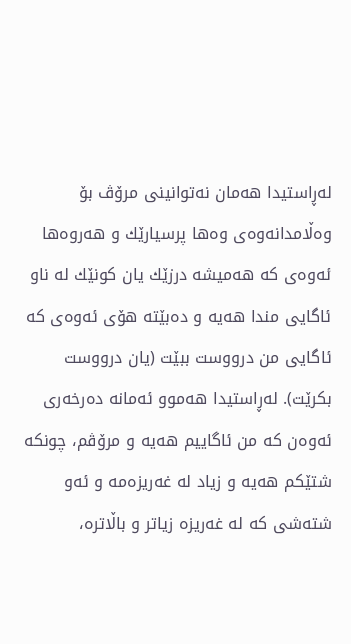له‌ڕاستيدا هه‌مان نه‌توانينى مرۆڤ بۆ وه‌ڵامدانه‌وه‌ى وه‌ها پرسيارێك و هه‌روه‌ها ئه‌وه‌ى كه‌ هه‌ميشه‌ درزێك يان كونێك له‌ ناو ئاگايى مندا هه‌يه‌ و ده‌بێته‌ هۆى ئه‌وه‌ى كه‌ ئاگايى من درووست ببێت (يان درووست بكرێت). له‌ڕاستيدا هه‌موو ئه‌مانه‌ ده‌رخه‌رى ئه‌وه‌ن كه‌ من ئاگاييم هه‌يه‌ و مرۆڤم، چونكه‌ شتێكم هه‌يه‌ و زياد له‌ غه‌ريزه‌مه‌ و ئه‌و شته‌شى كه‌ له‌ غه‌ريزه‌ زياتر و باڵاتره،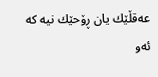عه‌قڵێك يان ڕۆحێك نيه‌ كه‌ ئه‌و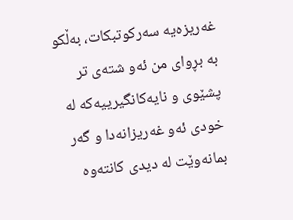غه‌ريزه‌يه‌ سه‌ركوتبكات، به‌ڵكو به‌ بڕواى من ئه‌و شته‌ى تر پشێوى و نايه‌كانگيرييه‌كه‌ له‌ خودى ئه‌و غه‌ريزانه‌دا و گه‌ر بمانه‌وێت له‌ ديدى كانته‌وه‌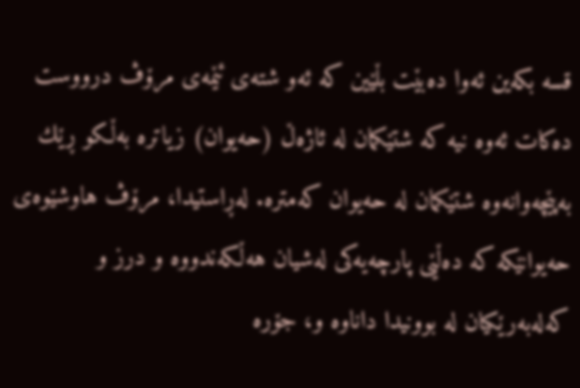قسه‌ بكه‌ين ئه‌وا ده‌بێت بڵێين كه‌ ئه‌و شته‌ى ئێمه‌ى مرۆڤ درووست ده‌كات‌ ئه‌وه‌ نيه‌ كه‌ شتێكمان له‌ ئاژه‌ڵ (حه‌يوان) زياتره‌ به‌ڵكو ڕێك به‌پێچه‌وانه‌وه‌ شتێكمان له‌ حه‌يوان كه‌متره‌. له‌ڕاستيدا، مرۆڤ هاوشێوه‌ى حه‌يوانێكه‌ كه‌ ده‌ڵێى پارچه‌يه‌كى له‌شيان هه‌ڵكه‌ندووه‌ و درز و كه‌له‌به‌رێكيان له‌ بوونيدا داناوه‌ و، جۆره‌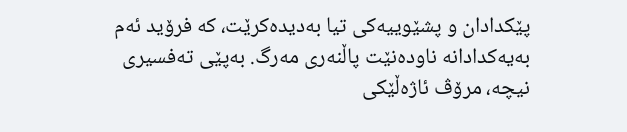پێكدادان و پشێوييه‌كى تيا به‌دیده‌كرێت، كه‌ فرۆيد ئه‌م به‌يه‌كدادانه‌ ناوده‌نێت پاڵنه‌رى مه‌رگ. به‌پێی ته‌فسيرى نيچه‌، مرۆڤ ئاژه‌ڵێكى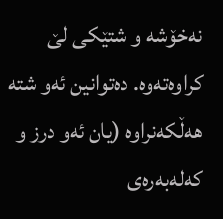نه‌خۆشه‌ و شتێكى لێ كراوه‌ته‌وه‌. ده‌توانين‌ ئه‌و شته‌ هه‌ڵكه‌نراوه‌ (يان ئه‌و درز و كه‌له‌به‌ره‌ى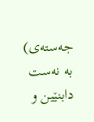جه‌سته‌ى) به‌ نه‌ست دابنێين و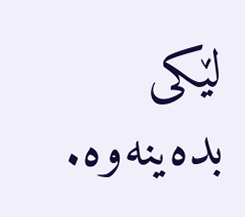لێكى بده‌ينه‌وه‌.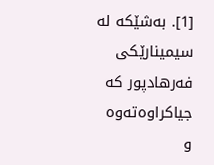[1]. به‌شێكه‌ له‌ سيمينارێكى فه‌رهادپور كه‌ جیاكراوەتەوە و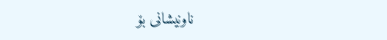ناونيشانی بۆ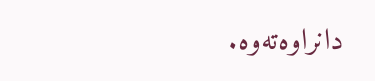دانراوەتەوە‌.